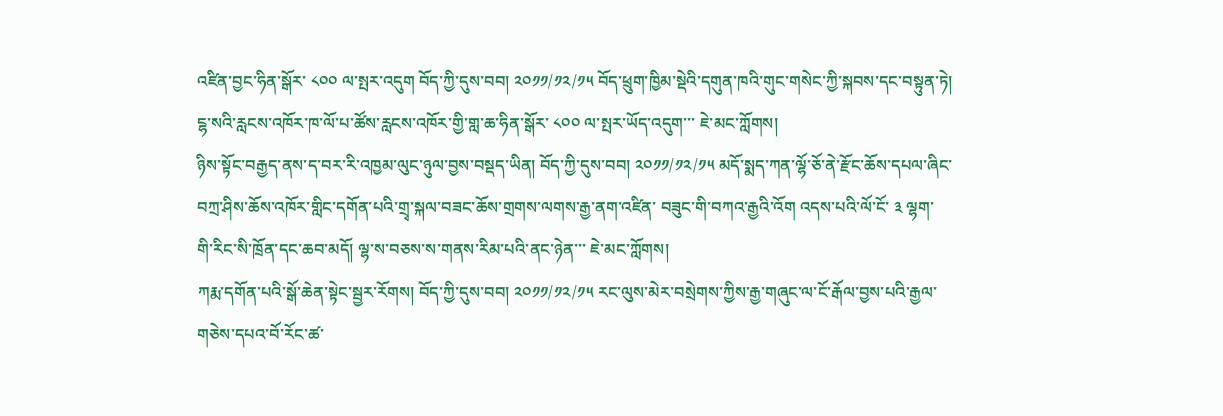འཛིན་བྱང་ཧིན་སྒོར་ ༨༠༠ ལ་སྤར་འདུག བོད་ཀྱི་དུས་བབ། ༢༠༡༡/༡༢/༡༥ བོད་ཕྲུག་ཁྱིམ་སྡེའི་དགུན་ཁའི་གུང་གསེང་ཀྱི་སྐབས་དང་བསྟུན་ཏེ། ངྷ་སའི་རླངས་འཁོར་ཁ་ལོ་པ་ཚོས་རླངས་འཁོར་གྱི་གླ་ཆ་ཧིན་སྒོར་ ༨༠༠ ལ་སྤར་ཡོད་འདུག་་་ ཇེ་མང་ཀློགས།
ཉིས་སྟོང་བརྒྱད་ནས་ད་བར་རི་འཁྱམ་ལུང་ཉུལ་བྱས་བསྡད་ཡིན། བོད་ཀྱི་དུས་བབ། ༢༠༡༡/༡༢/༡༥ མདོ་སྨད་ཀན་ལྷོ་ཅོ་ནེ་རྫོང་ཆོས་དཔལ་ཞིང་བཀྲ་ཤིས་ཆོས་འཁོར་གླིང་དགོན་པའི་གྲྭ་སྐལ་བཟང་ཆོས་གྲགས་ལགས་རྒྱ་ནག་འཛིན་ བཟུང་གི་བཀའ་རྒྱའི་འོག འདས་པའི་ལོ་ངོ་ ༣ ལྷག་གི་རིང་སི་ཁྲོན་དང་ཆབ་མདོ། ལྷ་ས་བཅས་ས་གནས་རིམ་པའི་ནང་ཉེན་་་ ཇེ་མང་ཀློགས།
ཀརྨ་དགོན་པའི་སྒོ་ཆེན་སྟེང་སྦྱར་རོགས། བོད་ཀྱི་དུས་བབ། ༢༠༡༡/༡༢/༡༥ རང་ལུས་མེར་བསྲེགས་ཀྱིས་རྒྱ་གཞུང་ལ་ངོ་རྒོལ་བྱས་པའི་རྒྱལ་གཅེས་དཔའ་བོ་རོང་ཚ་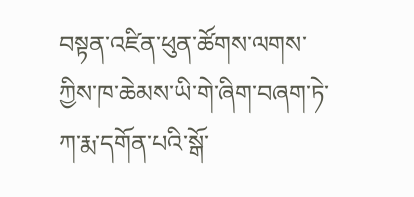བསྟན་འཛིན་ཕུན་ཚོགས་ལགས་ཀྱིས་ཁ་ཆེམས་ཡི་གེ་ཞིག་བཞག་ཏེ་ཀ་རྨ་དགོན་པའི་སྒོ་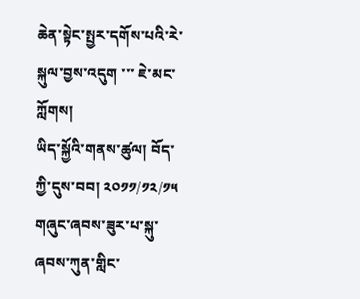ཆེན་སྟེང་སྤྱར་དགོས་པའི་རེ་སྐུལ་བྱས་འདུག ་་་ ཇེ་མང་ཀློགས།
ཡིད་སྐྱོའི་གནས་ཚུལ། བོད་ཀྱི་དུས་བབ། ༢༠༡༡/༡༢/༡༥ གཞུང་ཞབས་ཟུར་པ་སྐུ་ཞབས་ཀུན་གླིང་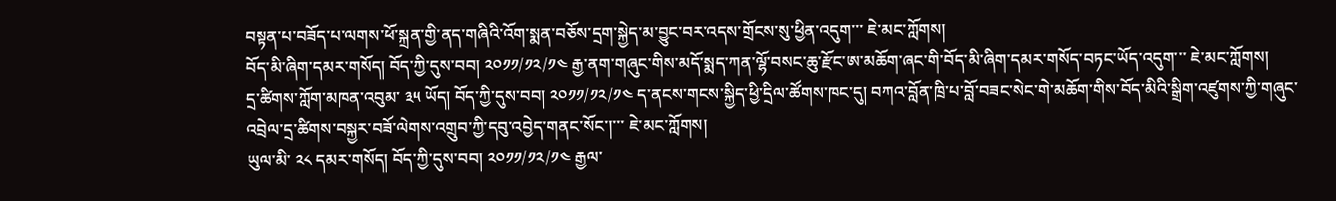བསྟན་པ་བཟོད་པ་ལགས་ཕོ་སྐྲན་གྱི་ནད་གཞིའི་འོག་སྨན་བཅོས་དྲག་སྐྱེད་མ་བྱུང་བར་འདས་གྲོངས་སུ་ཕྱིན་འདུག་་་ ཇེ་མང་ཀློགས།
བོད་མི་ཞིག་དམར་གསོད། བོད་ཀྱི་དུས་བབ། ༢༠༡༡/༡༢/༡༤ རྒྱ་ནག་གཞུང་གིས་མདོ་སྨད་ཀན་ལྷོ་བསང་ཆུ་རྫོང་ཨ་མཆོག་ཞང་གི་བོད་མི་ཞིག་དམར་གསོད་བཏང་ཡོད་འདུག་་་ ཇེ་མང་ཀློགས།
དྲ་ཚིགས་ཀློག་མཁན་འབུམ་ ༣༥ ཡོད། བོད་ཀྱི་དུས་བབ། ༢༠༡༡/༡༢/༡༤ ད་ནངས་གངས་སྐྱིད་ཕྱི་དྲིལ་ཚོགས་ཁང་དུ། བཀའ་བློན་ཁྲི་པ་བློ་བཟང་སེང་གེ་མཆོག་གིས་བོད་མིའི་སྒྲིག་འཛུགས་ཀྱི་གཞུང་འབྲེལ་དྲ་ཚིགས་བསྐྱར་བཟོ་ལེགས་འགྲུབ་ཀྱི་དབུ་འབྱེད་གནང་སོང་།་་་ ཇེ་མང་ཀློགས།
ཡུལ་མི་ ༢༨ དམར་གསོད། བོད་ཀྱི་དུས་བབ། ༢༠༡༡/༡༢/༡༤ རྒྱལ་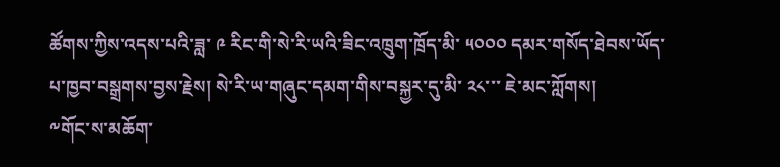ཚོགས་ཀྱིས་འདས་པའི་ཟླ་ ༩ རིང་གི་སེ་རི་ཡའི་ཟིང་འཁྲུག་ཁྲོད་མི་ ༥༠༠༠ དམར་གསོད་ཐེབས་ཡོད་པ་ཁྱབ་བསྒྲགས་བྱས་རྗེས། སེ་རི་ཡ་གཞུང་དམག་གིས་བསྐྱར་དུ་མི་ ༢༨་་་ ཇེ་མང་ཀློགས།
༸གོང་ས་མཆོག་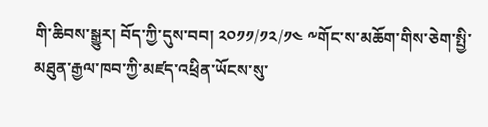གི་ཆིབས་སྒྱུར། བོད་ཀྱི་དུས་བབ། ༢༠༡༡/༡༢/༡༤ ༸གོང་ས་མཆོག་གིས་ཅེག་སྤྱི་མཐུན་རྒྱལ་ཁབ་ཀྱི་མཛད་འཕྲིན་ཡོངས་སུ་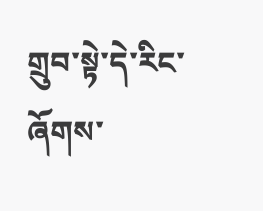གྲུབ་སྟེ་དེ་རིང་ཞོགས་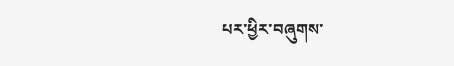པར་ཕྱིར་བཞུགས་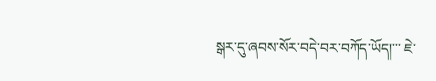སྒར་དུ་ཞབས་སོར་བདེ་བར་བཀོད་ཡོད།་་་ ཇེ་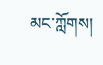མང་ཀློགས།